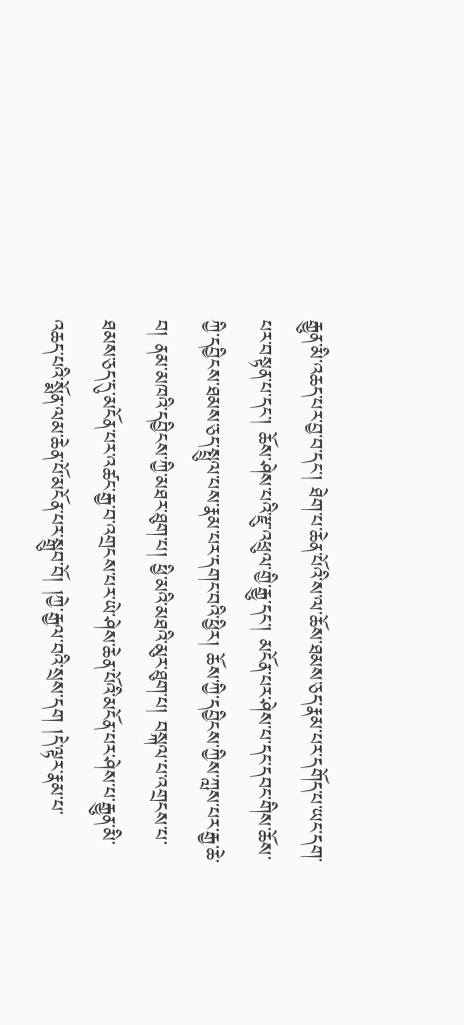རྒྱུན་མི་འཆད་པར་བྱ་བ་དང་། ཐེག་པ་ཆེན་པོའི་ས་ལ་ཆོས་ཐམས་ཅད་རྣམ་པར་དགོད་པ་ཡང་དག་པར་བསྟན་པ་དང་། ཆོས་ཤེས་པའི་རྫུ་འཕྲུལ་གྱི་རྒྱུ་དང་། མངོན་པར་ཤེས་པ་དང་དབང་གིས་ཆོས་ཀྱི་དབྱིངས་ཐམས་ཅད་སྤྲུལ་པས་རྣམ་པར་དགང་བའི་ཕྱིར། ཆོས་ཀྱི་དབྱིངས་ཀྱིས་ཀླས་པར་རྒྱ་ཆེ་བ། ནམ་མཁའི་དབྱིངས་ཀྱི་མཐར་ཐུག་པ། ཕྱི་མའི་མཐའི་མུར་ཐུག་པ། བསྐལ་པ་འགྲངས་པ་ཐམས་ཅད་དུ་མངོན་པར་འཚང་རྒྱ་བ་འགྲངས་པར་ཡེ་ཤེས་ཆེན་པོའི་མངོན་པར་ཤེས་པ་རྒྱུན་མི་འཆད་པའི་སྨོན་ལམ་ཆེན་པོ་མངོན་པར་སྒྲུབ་བོ། །ཀྱེ་རྒྱལ་བའི་སྲས་དག །དེ་ལྟར་རྣམ་པ་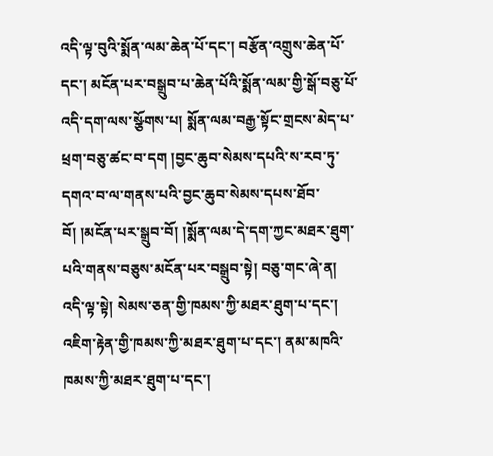འདི་ལྟ་བུའི་སྨོན་ལམ་ཆེན་པོ་དང་། བརྩོན་འགྲུས་ཆེན་པོ་དང་། མངོན་པར་བསྒྲུབ་པ་ཆེན་པོའི་སྨོན་ལམ་གྱི་སྒོ་བཅུ་པོ་འདི་དག་ལས་སྩོགས་པ། སྨོན་ལམ་བརྒྱ་སྟོང་གྲངས་མེད་པ་ཕྲག་བཅུ་ཚང་བ་དག །བྱང་ཆུབ་སེམས་དཔའི་ས་རབ་ཏུ་དགའ་བ་ལ་གནས་པའི་བྱང་ཆུབ་སེམས་དཔས་ཐོབ་བོ། །མངོན་པར་སྒྲུབ་བོ། །སྨོན་ལམ་དེ་དག་ཀྱང་མཐར་ཐུག་པའི་གནས་བཅུས་མངོན་པར་བསྒྲུབ་སྟེ། བཅུ་གང་ཞེ་ན། འདི་ལྟ་སྟེ། སེམས་ཅན་གྱི་ཁམས་ཀྱི་མཐར་ཐུག་པ་དང་། འཇིག་རྟེན་གྱི་ཁམས་ཀྱི་མཐར་ཐུག་པ་དང་། ནམ་མཁའི་ཁམས་ཀྱི་མཐར་ཐུག་པ་དང་།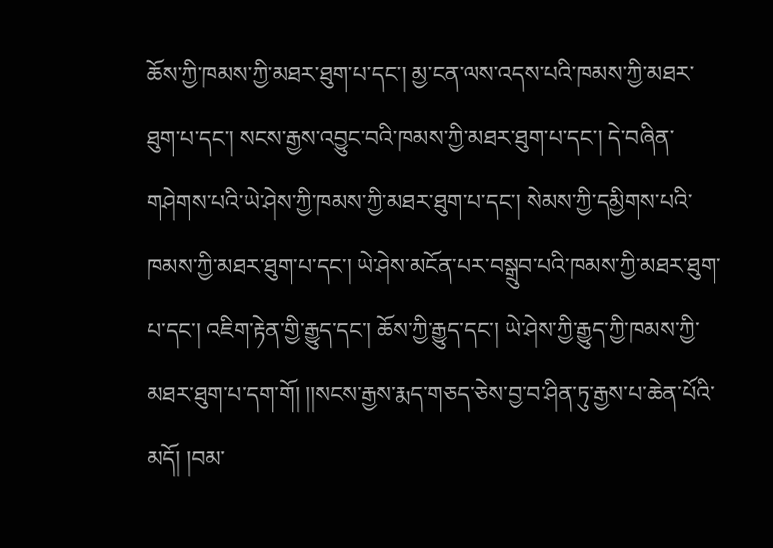ཆོས་ཀྱི་ཁམས་ཀྱི་མཐར་ཐུག་པ་དང་། མྱ་ངན་ལས་འདས་པའི་ཁམས་ཀྱི་མཐར་ཐུག་པ་དང་། སངས་རྒྱས་འབྱུང་བའི་ཁམས་ཀྱི་མཐར་ཐུག་པ་དང་། དེ་བཞིན་གཤེགས་པའི་ཡེ་ཤེས་ཀྱི་ཁམས་ཀྱི་མཐར་ཐུག་པ་དང་། སེམས་ཀྱི་དམྱིགས་པའི་ཁམས་ཀྱི་མཐར་ཐུག་པ་དང་། ཡེ་ཤེས་མངོན་པར་བསྒྲུབ་པའི་ཁམས་ཀྱི་མཐར་ཐུག་པ་དང་། འཇིག་རྟེན་གྱི་རྒྱུད་དང་། ཆོས་ཀྱི་རྒྱུད་དང་། ཡེ་ཤེས་ཀྱི་རྒྱུད་ཀྱི་ཁམས་ཀྱི་མཐར་ཐུག་པ་དག་གོ། །།སངས་རྒྱས་རྨད་གཅད་ཅེས་བྱ་བ་ཤིན་ཏུ་རྒྱས་པ་ཆེན་པོའི་མདོ། །བམ་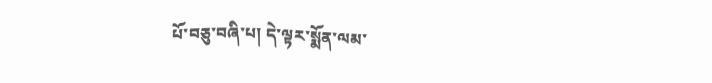པོ་བཅུ་བཞི་པ། དེ་ལྟར་སྨོན་ལམ་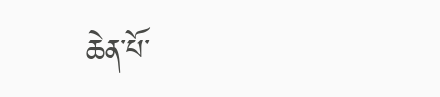ཆེན་པོ་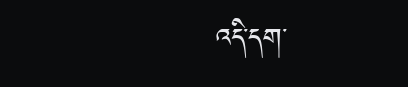འདི་དག་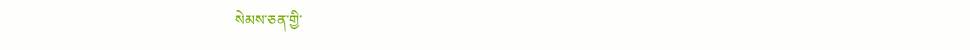སེམས་ཅན་གྱི་